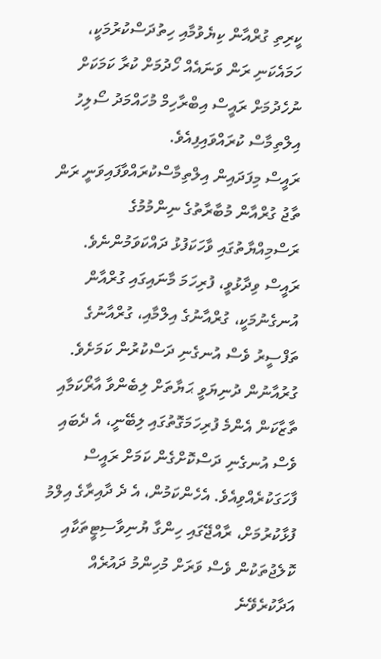ކީރިތި ގުރްއާން ކިޔެވުމާއި ހިތުދަސްކުރުމަކީ، ހަމައެކަނި ރަން ވަނައެއް ހޯދުމަށް ކުރާ ކަމަކަށް ނުހެދުމަށް ރައީސް އިބްރާހިމް މުހައްމަދު ސޯލިހު އިލްތިމާސް ކުރައްވައިފިއެވެ.
ރައީސް މިފަދައިން އިލްތިމާސްކުރައްވާފައިވަނީ ރަން ތާޖު ގުރްއާން މުބާރާތުގެ ނިންމުމުގެ ރަސްމިއްޔާތުގައި ވާހަކަފުޅު ދައްކަވަމުންނެވެ.
ރައީސް ވިދާޅުވީ، ފުރިހަމަ މާނައިގައި ގުރްއާން އުނގެނުމަކީ، ގުރްއާނުގެ އިލްމާއި، ގުރްއާނުގެ ތަފްސީރު ވެސް އުނގެނި ދަސްކުރުން ކަމަށެވެ. ގުރުއާނުން ދުނިޔަވީ ޙަޔާތަށް ލިބެންވާ އާރޯކަމާއި ތާޒާކަން އެންމެ ފުރިހަމަގޮތުގައި ލިބޭނީ، އެ ދެބައި ވެސް އުނގެނި ދަސްކޮށްގެން ކަމަށް ރައީސް ފާހަގަކުރެއްވިއެވެ. އެހެންކަމުން، އެ ދެ ދާއިރާގެ އިލްމު ފުޅާކުރުމަށް، ރާއްޖޭގައި ހިންގާ ޔުނިވާސިޓީތަކާއި ކޮލެޖުތަކުން ވެސް ވަރަށް މުހިންމު ދައުރެއް އަދާކުރެވޭނެ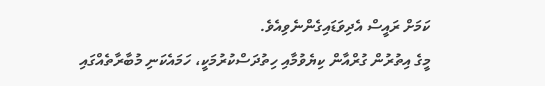ކަމަށް ރައީސް އެދިވަޑައިގެންނެވިއެވެ.
މީގެ އިތުރުން ގުރްއާން ކިޔެވުމާއި ހިތުދަސްކުރުމަކީ، ހަމައެކަނި މުބާރާތެއްގައި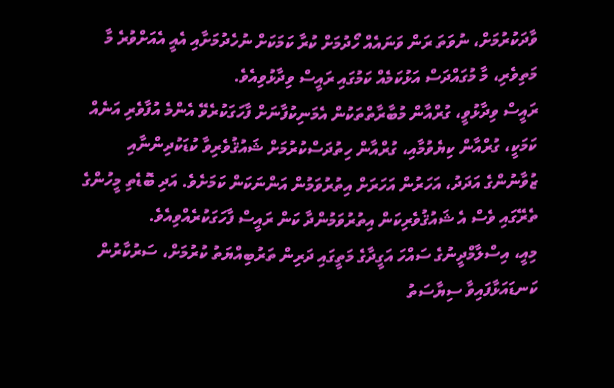ވާދަކުރުމަށް، ނުވަތަ ރަން ވަނައެއް ހޯދުމަށް ކުރާ ކަމަކަށް ނުހެދުމަށާއި އެއީ އެއަށްވުރެ މާ މަތިވެރި، މާ މުގައްދަސް އަޅުކަމެއް ކަމުގައި ރައީސް ވިދާޅުވިއެވެ.
ރައީސް ވިދާޅުވީ، ގުރްއާން މުބާރާތްތަކުން އެމަނިކުފާނަށް ފާހަގަކުރެވޭ އެންމެ އުފާވެރި އަނެއް ކަމަކީ، ގުރްއާން ކިޔެވުމާއި، ގުރްއާން ހިތުދަސްކުރުމަށް ޝައުޤުވެރިވާ ކުޑަކުދިންނާއި ޒުވާނުންގެ އަދަދު، އަހަރުން އަހަރަށް އިތުރުވަމުން އަންނަކަން ކަމަށެވެ. އަދި ބޮޑެތި މީހުންގެ ތެރޭގައި ވެސް އެ ޝައުޤުވެރިކަން އިތުރުވަމުންދާ ކަން ރައީސް ފާހަގަކުރެއްވިއެވެ.
މިއީ، އިސްލާމްދީނުގެ ސައްހަ އަގީދާގެ މަތީގައި ދަރިން ތަރުބިއްޔަތު ކުރުމަށް، ސަރުކާރުން ކަނޑައަޅާފައިވާ ސިޔާސަތު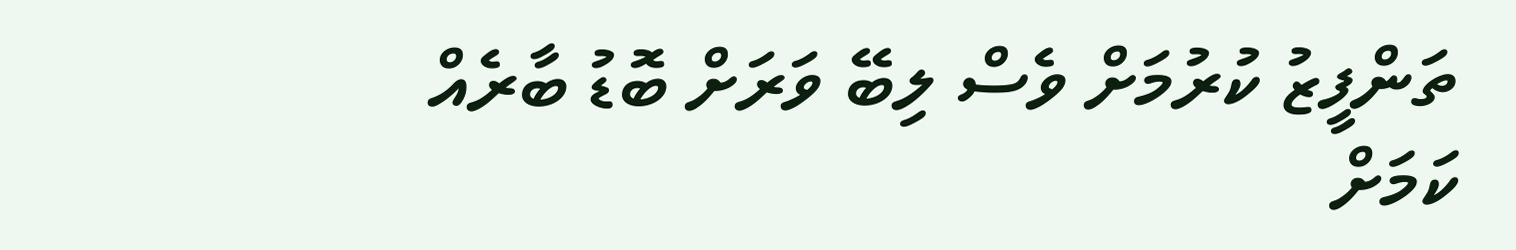ތަންފީޒު ކުރުމަށް ވެސް ލިބޭ ވަރަށް ބޮޑު ބާރެއް ކަމަށް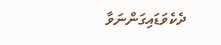ދެކެވަޑައިގަންނަވާ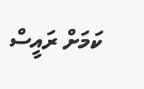ކަމަށް ރައީސް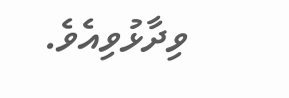ވިދާޅުވިއެވެ.